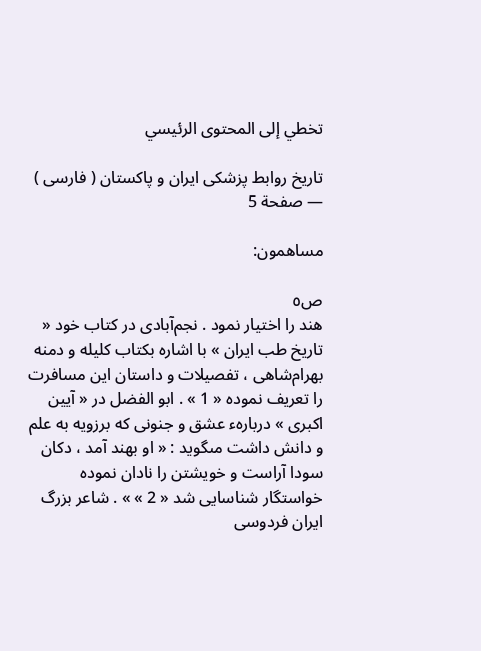تخطي إلى المحتوى الرئيسي

تاريخ روابط پزشكى ايران و پاكستان ( فارسى ) — صفحة 5

مساهمون:

ص٥
هند را اختيار نمود . نجم‌آبادى در كتاب خود « تاريخ طب ايران » با اشاره بكتاب كليله و دمنه بهرام‌شاهى ، تفصيلات و داستان اين مسافرت را تعريف نموده « 1 » . ابو الفضل در « آيين اكبرى » دربارهء عشق و جنونى كه برزويه به علم و دانش داشت مىگويد : « او بهند آمد ، دكان سودا آراست و خويشتن را نادان نموده خواستگار شناسايى شد « 2 » » . شاعر بزرگ ايران فردوسى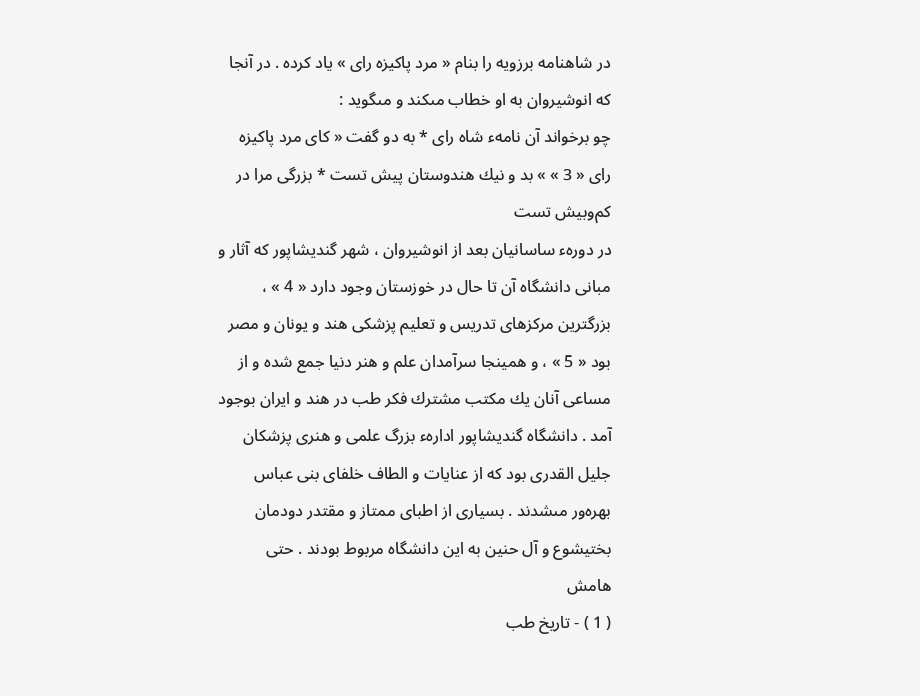در شاهنامه برزويه را بنام « مرد پاكيزه راى » ياد كرده . در آنجا كه انوشيروان به او خطاب مىكند و مىگويد :
چو برخواند آن نامهء شاه راى * به دو گفت « كاى مرد پاكيزه راى « 3 » » بد و نيك هندوستان پيش تست * بزرگى مرا در كم‌وبيش تست
در دورهء ساسانيان بعد از انوشيروان ، شهر گنديشاپور كه آثار و مبانى دانشگاه آن تا حال در خوزستان وجود دارد « 4 » ، بزرگترين مركزهاى تدريس و تعليم پزشكى هند و يونان و مصر بود « 5 » ، و همينجا سرآمدان علم و هنر دنيا جمع شده و از مساعى آنان يك مكتب مشترك فكر طب در هند و ايران بوجود آمد . دانشگاه گنديشاپور ادارهء بزرگ علمى و هنرى پزشكان جليل القدرى بود كه از عنايات و الطاف خلفاى بنى عباس بهره‌ور مىشدند . بسيارى از اطباى ممتاز و مقتدر دودمان بختيشوع و آل حنين به اين دانشگاه مربوط بودند . حتى
هامش
( 1 ) - تاريخ طب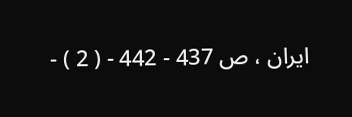ايران ، ص 437 - 442 - ( 2 ) -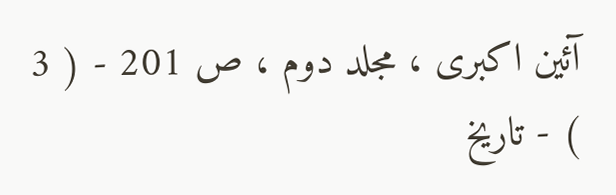آئين اكبرى ، مجلد دوم ، ص 201 - ( 3 ) - تاريخ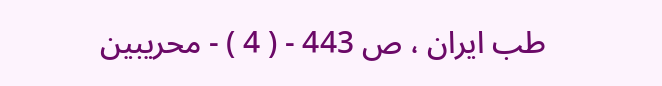طب ايران ، ص 443 - ( 4 ) - محريبين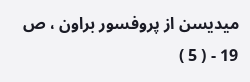ميديسن از پروفسور براون ، ص 19 - ( 5 )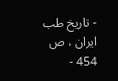- تاريخ طب ايران ، ص 454 -